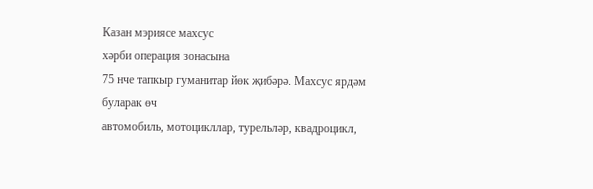Казан мэриясе махсус
хәрби операция зонасына
75 нче тапкыр гуманитар йөк җибәрә. Махсус ярдәм буларак өч
автомобиль, мотоцикллар, турельләр, квадроцикл,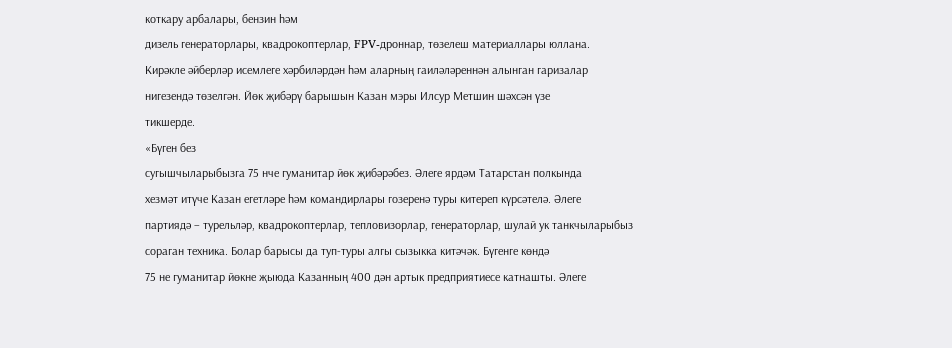коткару арбалары, бензин һәм
дизель генераторлары, квадрокоптерлар, FPV-дроннар, төзелеш материаллары юллана.
Кирәкле әйберләр исемлеге хәрбиләрдән һәм аларның гаиләләреннән алынган гаризалар
нигезендә төзелгән. Йөк җибәрү барышын Казан мэры Илсур Метшин шәхсән үзе
тикшерде.
«Бүген без
сугышчыларыбызга 75 нче гуманитар йөк җибәрәбез. Әлеге ярдәм Татарстан полкында
хезмәт итүче Казан егетләре һәм командирлары гозеренә туры китереп күрсәтелә. Әлеге
партиядә – турельләр, квадрокоптерлар, тепловизорлар, генераторлар, шулай ук танкчыларыбыз
сораган техника. Болар барысы да туп-туры алгы сызыкка китәчәк. Бүгенге көндә
75 не гуманитар йөкне җыюда Казанның 400 дән артык предприятиесе катнашты. Әлеге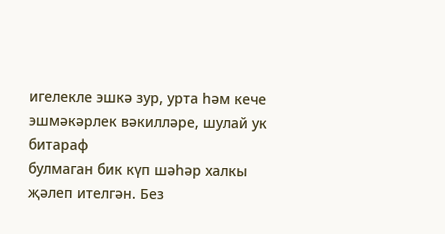игелекле эшкә зур, урта һәм кече эшмәкәрлек вәкилләре, шулай ук битараф
булмаган бик күп шәһәр халкы җәлеп ителгән. Без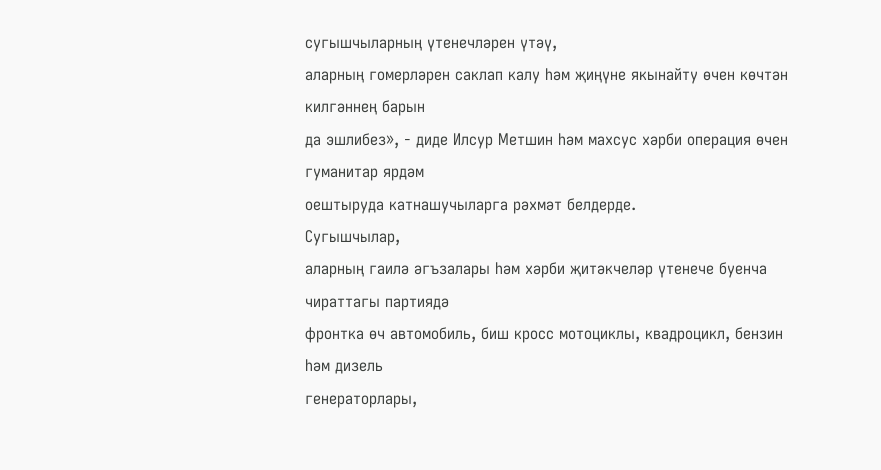сугышчыларның үтенечләрен үтәү,
аларның гомерләрен саклап калу һәм җиңүне якынайту өчен көчтән килгәннең барын
да эшлибез», - диде Илсур Метшин һәм махсус хәрби операция өчен гуманитар ярдәм
оештыруда катнашучыларга рәхмәт белдерде.
Сугышчылар,
аларның гаилә әгъзалары һәм хәрби җитәкчеләр үтенече буенча чираттагы партиядә
фронтка өч автомобиль, биш кросс мотоциклы, квадроцикл, бензин һәм дизель
генераторлары,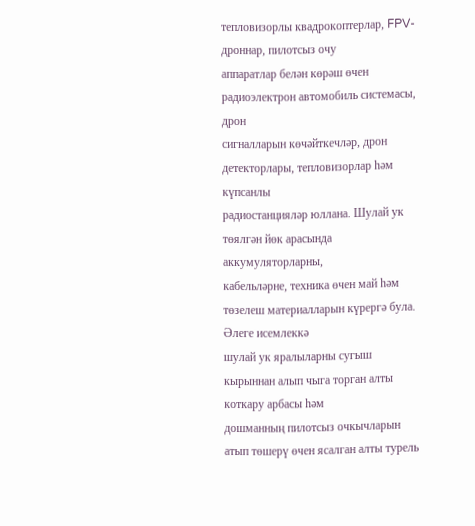тепловизорлы квадрокоптерлар, FPV-дроннар, пилотсыз очу
аппаратлар белән көрәш өчен радиоэлектрон автомобиль системасы, дрон
сигналларын көчәйткечләр, дрон детекторлары, тепловизорлар һәм күпсанлы
радиостанцияләр юллана. Шулай ук төялгән йөк арасында аккумуляторларны,
кабельләрне, техника өчен май һәм төзелеш материалларын күрергә була.
Әлеге исемлеккә
шулай ук яралыларны сугыш кырыннан алып чыга торган алты коткару арбасы һәм
дошманның пилотсыз очкычларын атып төшерү өчен ясалган алты турель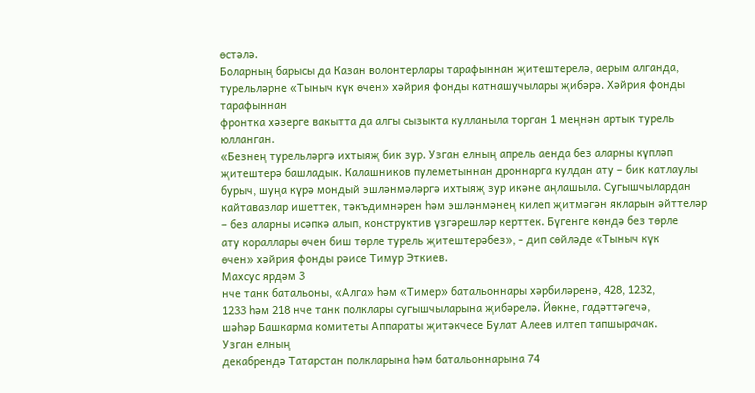өстәлә.
Боларның барысы да Казан волонтерлары тарафыннан җитештерелә, аерым алганда,
турельләрне «Тыныч күк өчен» хәйрия фонды катнашучылары җибәрә. Хәйрия фонды тарафыннан
фронтка хәзерге вакытта да алгы сызыкта кулланыла торган 1 меңнән артык турель юлланган.
«Безнең турельләргә ихтыяҗ бик зур. Узган елның апрель аенда без аларны күпләп
җитештерә башладык. Калашников пулеметыннан дроннарга кулдан ату – бик катлаулы
бурыч, шуңа күрә мондый эшләнмәләргә ихтыяҗ зур икәне аңлашыла. Сугышчылардан
кайтавазлар ишеттек, тәкъдимнәрен һәм эшләнмәнең килеп җитмәгән якларын әйттеләр
– без аларны исәпкә алып, конструктив үзгәрешләр керттек. Бүгенге көндә без төрле
ату кораллары өчен биш төрле турель җитештерәбез», - дип сөйләде «Тыныч күк
өчен» хәйрия фонды рәисе Тимур Эткиев.
Махсус ярдәм 3
нче танк батальоны, «Алга» һәм «Тимер» батальоннары хәрбиләренә, 428, 1232,
1233 һәм 218 нче танк полклары сугышчыларына җибәрелә. Йөкне, гадәттәгечә,
шәһәр Башкарма комитеты Аппараты җитәкчесе Булат Алеев илтеп тапшырачак.
Узган елның
декабрендә Татарстан полкларына һәм батальоннарына 74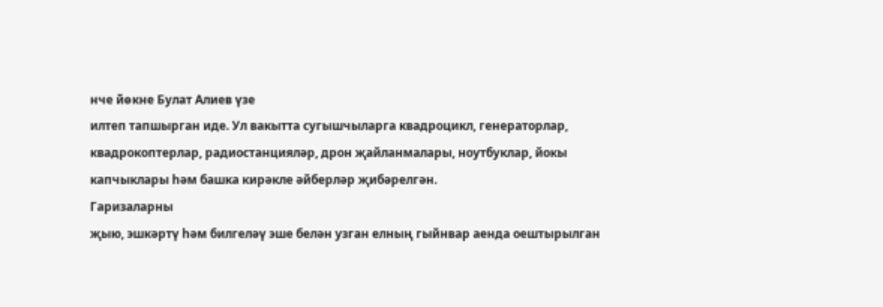нче йөкне Булат Алиев үзе
илтеп тапшырган иде. Ул вакытта сугышчыларга квадроцикл, генераторлар,
квадрокоптерлар, радиостанцияләр, дрон җайланмалары, ноутбуклар, йокы
капчыклары һәм башка кирәкле әйберләр җибәрелгән.
Гаризаларны
җыю, эшкәртү һәм билгеләү эше белән узган елның гыйнвар аенда оештырылган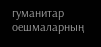гуманитар оешмаларның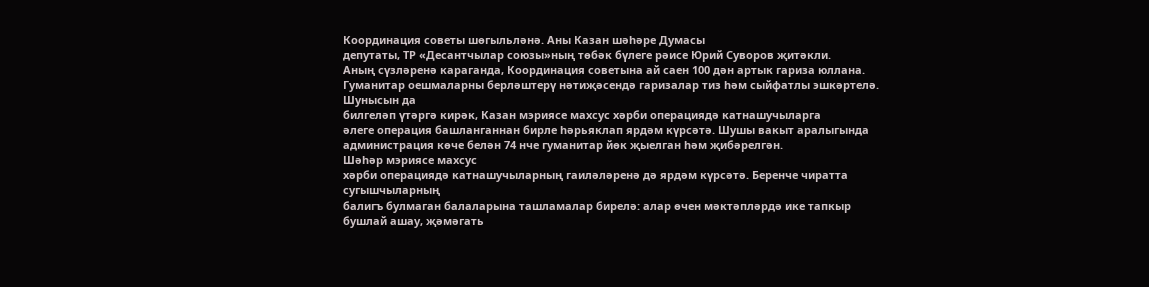Координация советы шөгыльләнә. Аны Казан шәһәре Думасы
депутаты, ТР «Десантчылар союзы»ның төбәк бүлеге рәисе Юрий Суворов җитәкли.
Аның сүзләренә караганда, Координация советына ай саен 100 дән артык гариза юллана.
Гуманитар оешмаларны берләштерү нәтиҗәсендә гаризалар тиз һәм сыйфатлы эшкәртелә.
Шунысын да
билгеләп үтәргә кирәк, Казан мэриясе махсус хәрби операциядә катнашучыларга
әлеге операция башланганнан бирле һәрьяклап ярдәм күрсәтә. Шушы вакыт аралыгында
администрация көче белән 74 нче гуманитар йөк җыелган һәм җибәрелгән.
Шәһәр мэриясе махсус
хәрби операциядә катнашучыларның гаиләләренә дә ярдәм күрсәтә. Беренче чиратта сугышчыларның
балигъ булмаган балаларына ташламалар бирелә: алар өчен мәктәпләрдә ике тапкыр
бушлай ашау, җәмәгать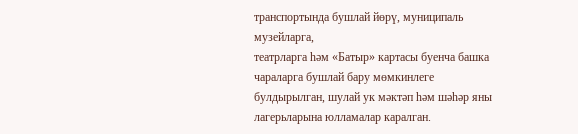транспортында бушлай йөрү, муниципаль музейларга,
театрларга һәм «Батыр» картасы буенча башка чараларга бушлай бару мөмкинлеге
булдырылган, шулай ук мәктәп һәм шәһәр яны лагерьларына юлламалар каралган.